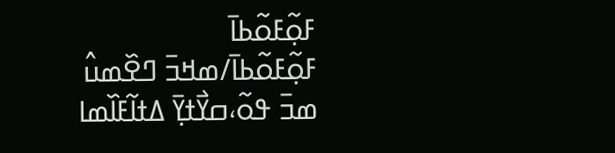ߓߋ߲߬ߓߋ߬ߕߊ߫
ߓߋ߲߬ߓߋ߬ߕߊ߫/ߘߞߏ߫ ߣߐ߰ߘߎ߮ ߘߏ߫ ߟߋ߬،ߛߌ߯ߙߌ߲߫ ߡߙߊ߬ߓߊ߰ߘߊ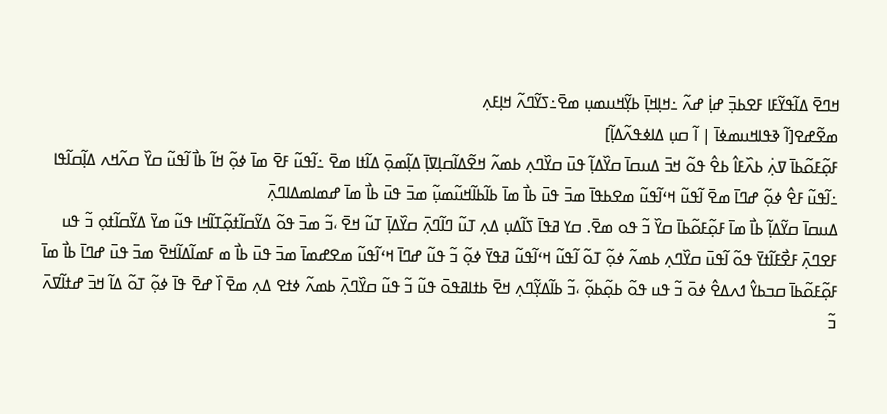ߞߣߐ߫ ߡߊ߬ߟߌ߬ߓߊ ߓߐߕߏ߲߫ ߝߊ߲߭ ߝߍ߬ ߸ߞߊ߲ߞߊ߲߫ ߕߌ߲߬ߞߎߘߎ߲ ߘߐ߫߸ߖߌ߬ߣߍ߬ ߞߊ߲ߓߍ߲
ߘߐ߬ߝߐ[ߊ߬ ߢߟߊߞߎߘߦߊ߫ | ߊ߬ ߛߎ߲ ߡߊߦߟߍ߬ߡߊ߲߬]
ߓߋ߲߬ߓߋ߬ߕߊ߫ ߜߍ߲߭ ߕߍ߰ߓߊ߮ ߕߐ߮ ߟߋ߬ ߞߏ߫ ߡߎߛߊ߫ ߛߌ߰ߡߊ߲߬ ߟߎ߫ ߛߌ߰ߣߍ߲ ߕߘߍ߬ ߞߐ߬ߡߊ߬ߛߊ߲ߜߊ߲߫ ߡߊ߲߬ߘߋ߲߫ ߡߊ߬ߙߊ ߘߐ߫ ߸ߊ߬ߟߎ߬ ߓߐ߫ ߘߊ߫ ߦߋ߲߬ ߞߊ߬ ߕߊ߯ ߊ߬ߟߎ߬ ߛߌ߰ ߛߍ߬ߞߍ ߡߊ߲߬ߛߊ߬ߟߊ ߸ߊ߬ߟߎ߬ ߓߐ߮ ߦߋ߲߬ ߝߣߊ߫ ߘߐ߫ ߊ߬ߟߎ߬ ߞߵߊ߬ߟߎ߬ ߘߐߕߟߊ߫ ߘߏ߫ ߟߎ߫ ߕߊ߯ ߘߊ߫ ߕߊ߬ߕߊ߬ߞߎ߬ߘߎ߲߬ ߘߏ߫ ߟߎ߫ ߕߊ߯ ߘߊ߫ ߝߘߊߘߡߊߣߍ߲߫
ߡߎߛߊ߫ ߛߌ߬ߡߊ߲߬ ߕߊ߯ ߘߊ߫ ߓߋ߲߬ߓߋ߬ߕߊ߫ ߛߌ߰ ߏ߬ ߟߋ ߘߐ߫. ߛߌ ߥߟߊ߫ ߖߊ߬ߡߎ߲ ߡߍ߲ ߠߎ߬ ߣߊ߬ߣߍ߲߫ ߛߌ߰ߡߊ߲߫ ߠߎ߬ ߞߐ߫ ،ߏ߬ ߘߏ߫ ߟߋ߬ ߡߌ߬ߛߊ߬ߙߋ߲߬ߠߊ߬ߞߊ ߟߎ߬ ߘߌ߫ ߡߌ߬ߛߊ߬ߙߋ߲ ߏ߬ ߟߎ ߓߐߣߍ߲߫ ߓߐ߯ߓߊ߬ߙߌ߫ ߟߋ߬ ߊ߬ߟߎ߫ ߛߌ߰ߣߍ߲ ߕߘߍ߬ ߦߋ߲߬ ߠߋ߬ ߊ߬ߟߎ߬ ߞߵߊ߬ߟߎ߬ ߥߟߌ߫ ߦߋ߲߬ ߏ߬ ߟߎ߬ ߝߣߊ߫ ߞߵߊ߬ߟߎ߬ ߘߐߝߘߊ߫ ߘߏ߫ ߟߎ߫ ߕߊ߯ ߘ ߓߘߊ߬ߡߊ߬ߞߐ߫ ߘߏ߫ ߟߎ߫ ߝߣߊ߫ ߕߊ߯ ߘߊ߫ ߓߋ߲߬ߓߋ߬ߕߊ߫ ߛߏߕߌ߮ ߗߍߡߐ߮ ߦߋ߫ ߏ߬ ߟߎ ߟߋ߬ ߕߋ߲߬ߕߋ߲߬ ،ߏ߬ ߕߊ߬ߡߌ߲߬ߣߍ߲ ߞߐ߫ ߕߙߊߥߟߋ߫ ߟߎ߬ ߏ߬ ߟߎ߬ ߛߌ߰ߣߍ߲߫ ߕߘߍ߬ ߦߙߐ ߡߍ߲ ߘߐ߫ ߊ߰ ߝߐ߫ ߟߊ߫ ߦߋ߲߬ ߠߋ߬ ߡߊ߬ ߞߏ߫ ߝߙߊ߬ߜߍ߫ ߏ߬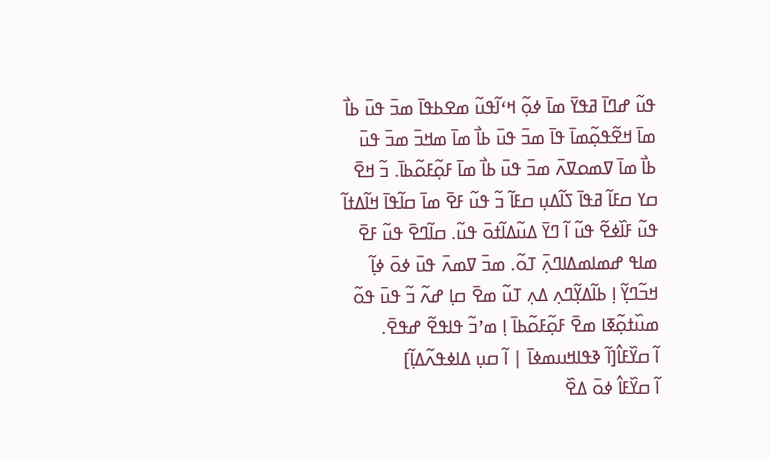ߟߎ߬ ߝߣߊ߫ ߥߟߌ߫ ߘߊ߫ ߦߋ߲߬ ߞߵߊ߬ߟߎ߬ ߘߐߕߟߊ߫ ߘߏ߫ ߟߎ߫ ߕߊ߯ ߘߊ߫ ߞߐ߬ߟߋ߲߬ߘߊ߫ ߟߊ߫ ߘߏ߫ ߟߎ߫ ߕߊ߯ ߘߊ߫ ߘߞߏ߫ ߘߏ߫ ߟߎ߫ ߕߊ߯ ߘߊ߫ ߜߘߋߜߍ߫ ߘߏ߫ ߟߎ߫ ߕߊ߯ ߘߊ߫ ߓߋ߲߬ߓߋ߬ߕߊ߫. ߏ߬ ߞߐ߫ ߛߌ ߛߓߊ߬ ߥߟߊ߫ ߖߊ߬ߡߎ߲ ߛߓߊ߬ ߏ߬ ߟߎ߬ ߓߐ߫ ߘߊ߫ ߛߊ߬ߟߊ߫ ߞߊ߬ߡߙߊ߬ ߟߎ߬ ߓߊ߰ߦߐ߬ ߟߎ߬ ߊ߬ ߣߌ߫ ߡߎ߬ߡߊ߬ߙߋ߫ ߟߎ߬. ߛߊ߬ߣߐ߫ ߟߎ߬ ߓߐ߫ ߘߊߟ ߝߘߊߘߡߊߣߍ߲߫ ߠߋ߬. ߘߏ߫ ߜߘߍ߫ ߟߎ߫ ߦߋ߫ ߦߊ߲߬ ߞߏ߬ߣߌ߲߬ ߊ߲ ߕߊ߬ߡߌ߲߬ߣߍ߲ ߡߍ߲ ߠߎ߬ ߘߐ߫ ߛߊ߲ ߝߍ߬ ߏ߬ ߟߎ߫ ߟߋ߬ ߘߎ߰ߙߋ߲߬ߧߊ ߘߐ߫ ߓߋ߲߬ߓߋ߬ߕߊ߫ ߊ߲ ߘߴߏ߬ ߟߊߟߐ߬ ߝߟߐ߫.
ߊ߬ ߛߌ߰ߓߊ߮[ߊ߬ ߢߟߊߞߎߘߦߊ߫ | ߊ߬ ߛߎ߲ ߡߊߦߟߍ߬ߡߊ߲߬]
ߊ߬ ߛߌ߰ߓߊ߮ ߦߋ߫ ߡߐ߰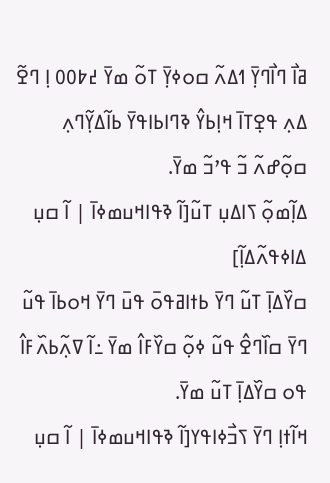ߥߊ߯ ߣߊ߯ߣߌ߲߫ ߗߡߍ߬ ߛߋߦߌ߲߫ ߠߋ߬ ߘߌ߫ ߄߈߀߀ ߊ߲ ߣߐ߬ ߡߍ߲ ߟߐ߲ߠߊ߫ ߞߊ߲ߕߌ߮ ߢߣߊߕߊߟߌ߫ ߕߊ߬ߡߌ߲߬ߣߍ߲ ߛߋ߲߬ߝߍ߬ ߏ߬ ߟߴߏ߬ ߘߌ߫.
ߡߊ߲߬ߘߋ߲߬ ߖߊߡߎ߲ ߠߎ߬[ߊ߬ ߢߟߊߞߎߘߦߊ߫ | ߊ߬ ߛߎ߲ ߡߊߦߟߍ߬ߡߊ߲߬]
ߛߌ߰ߡߊ߲߫ ߠߎ߬ ߣߌ߫ ߕߙߊߥߟߋ߫ ߟߎ߫ ߣߌ߫ ߞߋߕߊ߫ ߟߎ߬ ߣߌ߫ ߛߊ߰ߣߐ߮ ߟߎ߬ ߦߋ߲߬ ߛߌ߰ߓߊ߮ ߘߌ߫ ߸ߊ߬ ߜߍ߲߬ߕߍ߰ߓߊ߮ ߟߋ ߛߌ߰ߡߊ߲߫ ߠߎ߬ ߘߌ߫.
ߞߊ߬ߙߊ߲ ߣߌ߫ ߖߏ߯ߦߊߟߌ[ߊ߬ ߢߟߊߞߎߘߦߊ߫ | ߊ߬ ߛߎ߲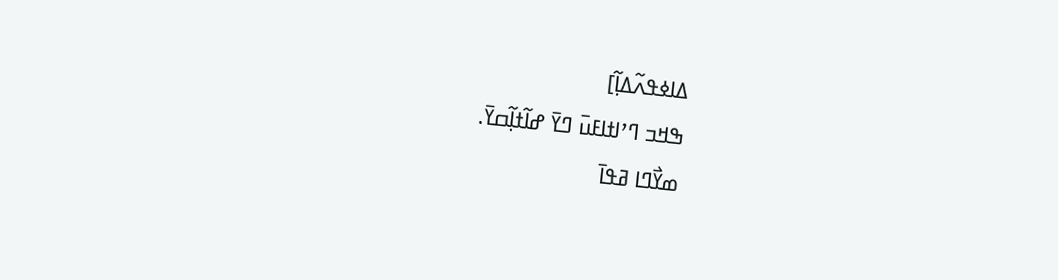ߡߊߦߟߍ߬ߡߊ߲߬]
ߒߞߏ ߣߴߊߙߊߓߎ߫ ߣߌ߫ ߝߊ߬ߙߊ߲߬ߛߌ߫.
ߘߌ߯ߣߊ ߥߟߊ߫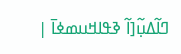ߣߊ߬ߡߎ߲߬[ߊ߬ ߢߟߊߞߎߘߦߊ߫ |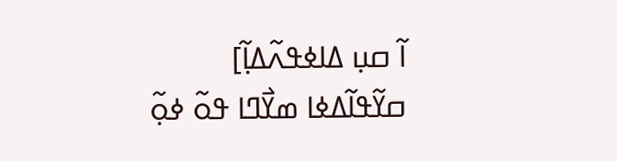ߊ߬ ߛߎ߲ ߡߊߦߟߍ߬ߡߊ߲߬]
ߛߌ߬ߟߊ߬ߡߦߊ ߘߌ߯ߣߊ ߟߋ߬ ߦߋ߲߬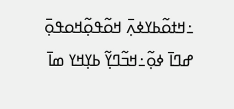߸ߞߙߋ߬ߕߌߦߍ߲߫ ߞߋ߬ߟߋ߲߬ߞߋߟߋ߲߫ ߝߣߊ߫ ߦߋ߲߬߸ߞߏ߬ߣߌ߲߬ ߕߌ߲ߞߌ ߘߊ߫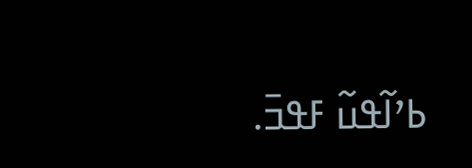ߕߴߊ߬ߟߎ߬ ߓߟߏ߫.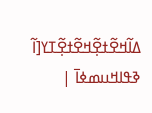ߡߊ߬ߞߐ߬ߙߐ߲߬ߞߐ߬ߙߐ߲߬ߠߌ[ߊ߬ ߢߟߊߞߎߘߦߊ߫ |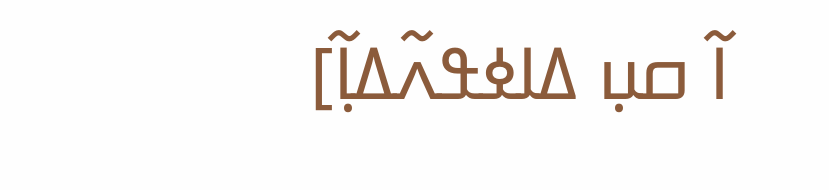ߊ߬ ߛߎ߲ ߡߊߦߟߍ߬ߡߊ߲߬]